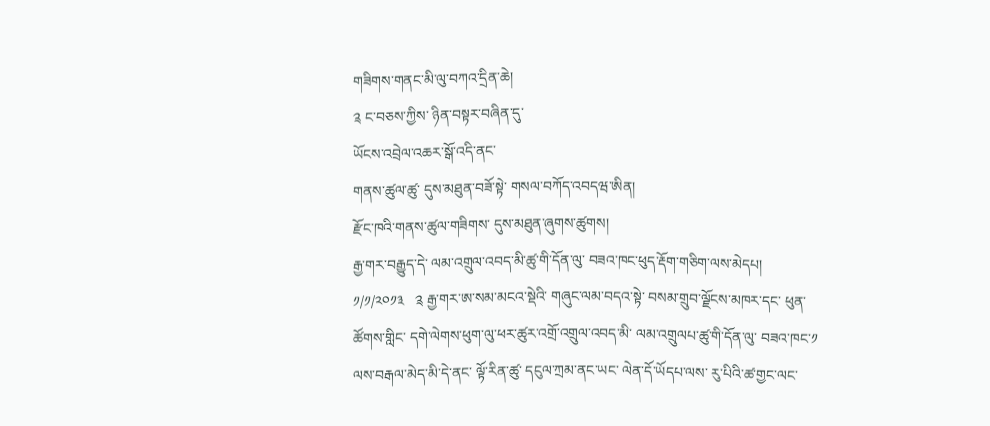གཟིགས་གནང་མི་ལུ་བཀའ་དྲིན་ཆེ།
༉ ང་བཅས་ཀྱིས་ ཉིན་བསྟར་བཞིན་དུ་
ཡོངས་འབྲེལ་འཆར་སྒོ་འདི་ནང་
གནས་ཚུལ་ཚུ་ དུས་མཐུན་བཟོ་སྟེ་ གསལ་བཀོད་འབདཝ་ཨིན།
རྫོང་ཁའི་གནས་ཚུལ་གཟིགས་ དུས་མཐུན་ཞུགས་ཚུགས།
རྒྱ་གར་བརྒྱུད་དེ་ ལམ་འགྲུལ་འབད་མི་ཚུ་གི་དོན་ལུ་ བཟའ་ཁང་ཕུད་རྡོག་གཅིག་ལས་མེདཔ།
༡/༡/༢༠༡༣   ༉ རྒྱ་གར་ཨ་སམ་མངའ་སྡེའི་ གཞུང་ལམ་བདའ་སྟེ་ བསམ་གྲུབ་ལྗོངས་མཁར་དང་ ཕུན་ཚོགས་གླིང་ དགེ་ལེགས་ཕུག་ལུ་ཕར་ཚུར་འགྲོ་འགྲུལ་འབད་མི་ ལམ་འགྲུལཔ་ཚུ་གི་དོན་ལུ་ བཟའ་ཁང་༡ ལས་བརྒལ་མེད་མི་དེ་ནང་ ལྟོ་རིན་ཚུ་ དངུལ་ཀྲམ་ནང་ཡང་ ལེན་དོ་ཡོདཔ་ལས་ རུ་པིའི་ཚ་གྱང་ལང་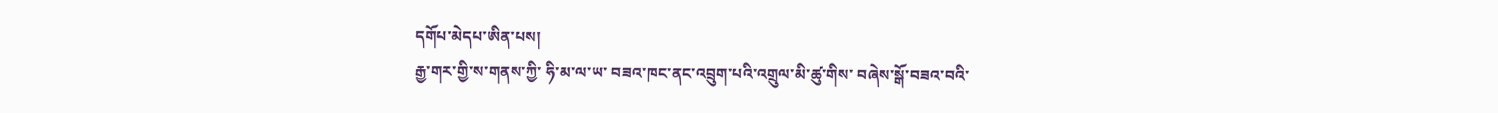དགོཔ་མེདཔ་ཨིན་པས།
རྒྱ་གར་གྱི་ས་གནས་ཀྱི་ ཧི་མ་ལ་ཡ་ བཟའ་ཁང་ནང་འབྲུག་པའི་འགྲུལ་མི་ཚུ་གིས་ བཞེས་སྒོ་བཟའ་བའི་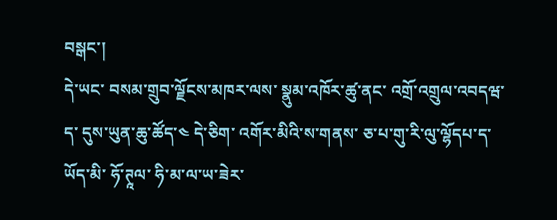བསྒང་།
དེ་ཡང་ བསམ་གྲུབ་ལྗོངས་མཁར་ལས་ སྣུམ་འཁོར་ཚུ་ནང་ འགྲོ་འགྲུལ་འབདཝ་ད་ དུས་ཡུན་ཆུ་ཚོད་༤ དེ་ཅིག་ འགོར་མིའི་ས་གནས་ ཅ་པ་གུ་རི་ལུ་ལྷོདཔ་ད་ཡོད་མི་ ཧོ་ཊཱལ་ ཧི་མ་ལ་ཡ་ཟེར་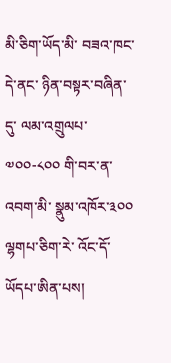མི་ཅིག་ཡོད་མི་ བཟའ་ཁང་དེ་ནང་ ཉིན་བསྟར་བཞིན་དུ་ ལམ་འགྲུལཔ་༧༠༠-༨༠༠ གི་བར་ན་འབག་མི་ སྣུམ་འཁོར་༣༠༠ ལྷགཔ་ཅིག་རེ་ འོང་དོ་ཡོདཔ་ཨིན་པས།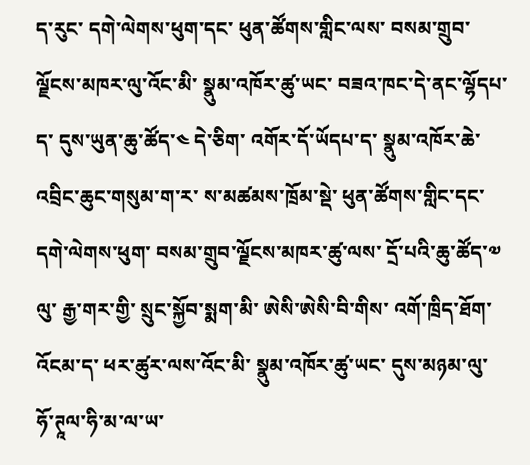ད་རུང་ དགེ་ལེགས་ཕུག་དང་ ཕུན་ཚོགས་གླིང་ལས་ བསམ་གྲུབ་ལྗོངས་མཁར་ལུ་འོང་མི་ སྣུམ་འཁོར་ཚུ་ཡང་ བཟའ་ཁང་དེ་ནང་ལྷོདཔ་ད་ དུས་ཡུན་ཆུ་ཚོད་༤ དེ་ཅིག་ འགོར་དོ་ཡོདཔ་ད་ སྣུམ་འཁོར་ཆེ་འབྲིང་ཆུང་གསུམ་ག་ར་ ས་མཚམས་ཁྲོམ་སྡེ་ ཕུན་ཚོགས་གླིང་དང་ དགེ་ལེགས་ཕུག་ བསམ་གྲུབ་ལྗོངས་མཁར་ཚུ་ལས་ དྲོ་པའི་ཆུ་ཚོད་༧ ལུ་ རྒྱ་གར་གྱི་ སྲུང་སྐྱོབ་སྨག་མི་ ཨེསི་ཨེསི་བི་གིས་ འགོ་ཁྲིད་ཐོག་འོངམ་ད་ ཕར་ཚུར་ལས་འོང་མི་ སྣུམ་འཁོར་ཚུ་ཡང་ དུས་མཉམ་ལུ་ ཧོ་ཊཱལ་ཧི་མ་ལ་ཡ་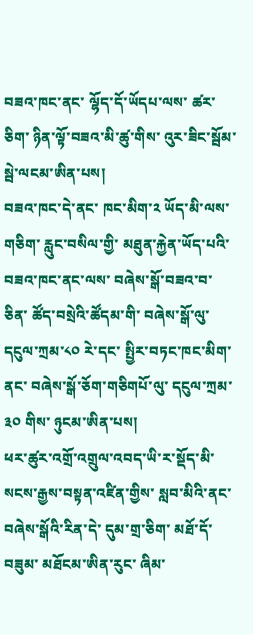བཟའ་ཁང་ནང་ ལྷོད་དོ་ཡོདཔ་ལས་ ཚར་ཅིག་ ཉིན་ལྟོ་བཟའ་མི་ཚུ་གིས་ འུར་ཟིང་སྦོམ་སྦེ་ལངམ་ཨིན་པས།
བཟའ་ཁང་དེ་ནང་ ཁང་མིག་༢ ཡོད་མི་ལས་ གཅིག་ རླུང་བསིལ་གྱི་ མཐུན་རྐྱེན་ཡོད་པའི་ བཟའ་ཁང་ནང་ལས་ བཞེས་སྒོ་བཟའ་བ་ཅིན་ ཚོད་བསྲེའི་ཚོདམ་གི་ བཞེས་སྒོ་ལུ་ དངུལ་ཀྲམ་༨༠ རེ་དང་ སྤྱིར་བཏང་ཁང་མིག་ནང་ བཞེས་སྒོ་ཅོག་གཅིགཔོ་ལུ་ དངུལ་ཀྲམ་༣༠ གིས་ ཉུངམ་ཨིན་པས།
ཕར་ཚུར་འགྲོ་འགྲུལ་འབད་ཡི་ར་སྡོད་མི་ སངས་རྒྱས་བསྟན་འཛིན་གྱིས་ སླབ་མིའི་ནང་ བཞེས་སྒོའི་རིན་དེ་ དུམ་གྲ་ཅིག་ མཐོ་དོ་བཟུམ་ མཐོངམ་ཨིན་རུང་ ཞིམ་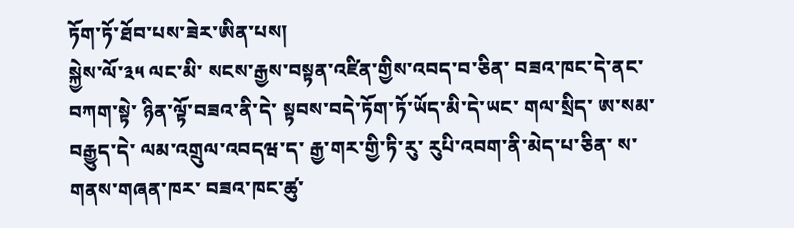ཏོག་ཏོ་ཐོབ་པས་ཟེར་ཨིན་པས།
སྐྱེས་ལོ་༣༥ ལང་མི་ སངས་རྒྱས་བསྟན་འཛིན་གྱིས་འབད་བ་ཅིན་ བཟའ་ཁང་དེ་ནང་བཀག་སྟེ་ ཉིན་ལྟོ་བཟའ་ནི་དེ་ སྟབས་བདེ་ཏོག་ཏོ་ཡོད་མི་དེ་ཡང་ གལ་སྲིད་ ཨ་སམ་བརྒྱུད་དེ་ ལམ་འགྲུལ་འབདཝ་ད་ རྒྱ་གར་གྱི་ཏི་རུ་ རུཔི་འབག་ནི་མེད་པ་ཅིན་ ས་གནས་གཞན་ཁར་ བཟའ་ཁང་ཚུ་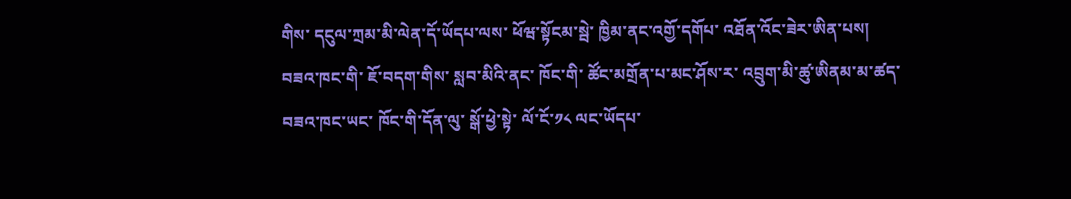གིས་ དངུལ་ཀྲམ་མི་ལེན་དོ་ཡོདཔ་ལས་ ཕོཝ་སྟོངམ་སྦེ་ ཁྱིམ་ནང་འགྱོ་དགོཔ་ འཐོན་འོང་ཟེར་ཨིན་པས།
བཟའ་ཁང་གི་ ཇོ་བདག་གིས་ སླབ་མིའི་ནང་ ཁོང་གི་ ཚོང་མགྲོན་པ་མང་ཤོས་ར་ འབྲུག་མི་ཚུ་ཨིནམ་མ་ཚད་ བཟའ་ཁང་ཡང་ ཁོང་གི་དོན་ལུ་ སྒོ་ཕྱེ་སྟེ་ ལོ་ངོ་༡༨ ལང་ཡོདཔ་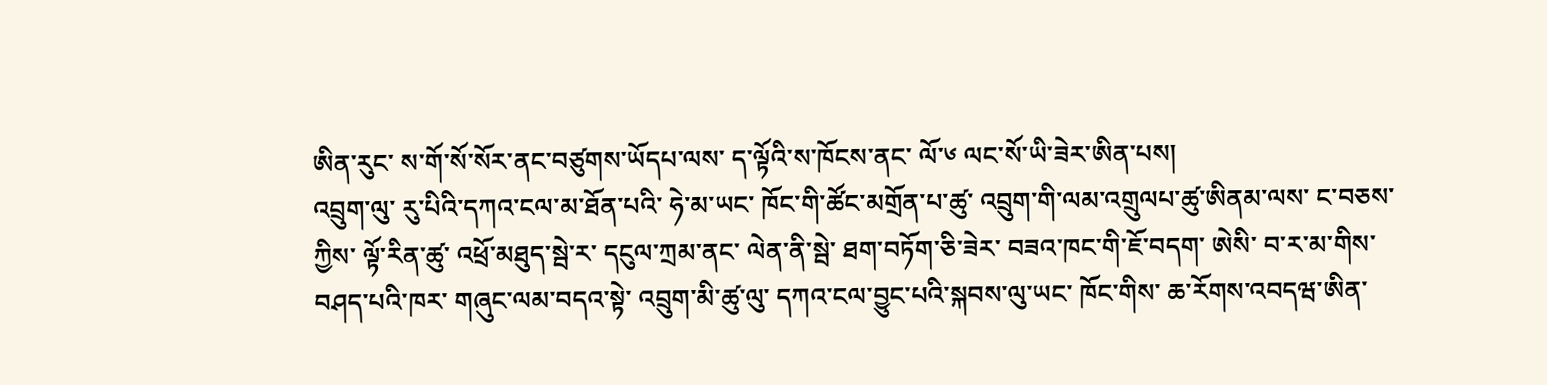ཨིན་རུང་ ས་གོ་སོ་སོར་ནང་བཙུགས་ཡོདཔ་ལས་ ད་ལྟོའི་ས་ཁོངས་ནང་ ལོ་༦ ལང་སོ་ཡི་ཟེར་ཨིན་པས།
འབྲུག་ལུ་ རུ་པིའི་དཀའ་ངལ་མ་ཐོན་པའི་ ཧེ་མ་ཡང་ ཁོང་གི་ཚོང་མགྲོན་པ་ཚུ་ འབྲུག་གི་ལམ་འགྲུལཔ་ཚུ་ཨིནམ་ལས་ ང་བཅས་ཀྱིས་ ལྟོ་རིན་ཚུ་ འཕྲོ་མཐུད་སྦེ་ར་ དངུལ་ཀྲམ་ནང་ ལེན་ནི་སྦེ་ ཐག་བཏོག་ཅི་ཟེར་ བཟའ་ཁང་གི་ཇོ་བདག་ ཨེསི་ བ་ར་མ་གིས་ བཤད་པའི་ཁར་ གཞུང་ལམ་བདའ་སྟེ་ འབྲུག་མི་ཚུ་ལུ་ དཀའ་ངལ་བྱུང་པའི་སྐབས་ལུ་ཡང་ ཁོང་གིས་ ཆ་རོགས་འབདཝ་ཨིན་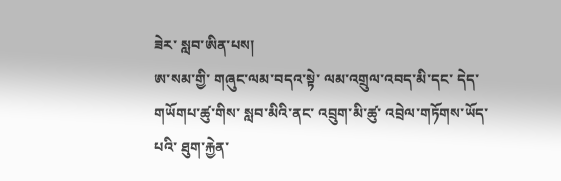ཟེར་ སླབ་ཨིན་པས།
ཨ་སམ་གྱི་ གཞུང་ལམ་བདའ་སྟེ་ ལམ་འགྲུལ་འབད་མི་དང་ དེད་གཡོགཔ་ཚུ་གིས་ སླབ་མིའི་ནང་ འབྲུག་མི་ཚུ་ འབྲེལ་གཏོགས་ཡོད་པའི་ ཐུག་རྐྱེན་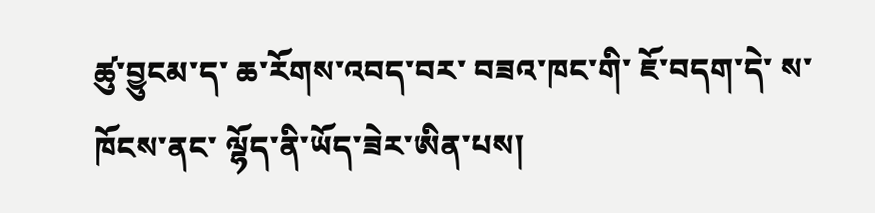ཚུ་བྱུངམ་ད་ ཆ་རོགས་འབད་བར་ བཟའ་ཁང་གི་ ཇོ་བདག་དེ་ ས་ཁོངས་ནང་ ལྷོད་ནི་ཡོད་ཟེར་ཨིན་པས།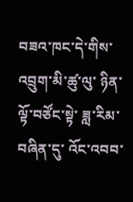བཟའ་ཁང་དེ་གིས་ འབྲུག་མི་ཚུ་ལུ་ ཉིན་ལྟོ་བཙོང་སྟེ་ ཟླ་རིམ་བཞིན་དུ་ འོང་འབབ་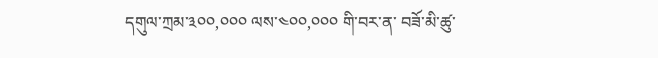དགུལ་ཀྲམ་༣༠༠,༠༠༠ ལས་༤༠༠,༠༠༠ གི་བར་ན་ བཟོ་མི་ཚུ་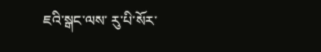ཇའི་སྒང་ལས་ རུ་པི་སོར་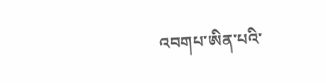འབགཔ་ཨིན་པའི་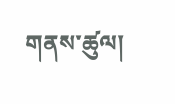གནས་ཚུལ།